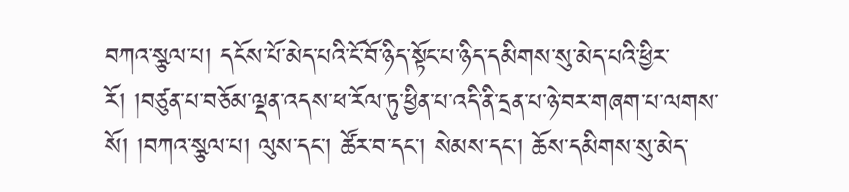བཀའ་སྩལ་པ། དངོས་པོ་མེད་པའི་ངོ་བོ་ཉིད་སྟོང་པ་ཉིད་དམིགས་སུ་མེད་པའི་ཕྱིར་རོ། །བཙུན་པ་བཅོམ་ལྡན་འདས་ཕ་རོལ་ཏུ་ཕྱིན་པ་འདི་ནི་དྲན་པ་ཉེ་བར་གཞག་པ་ལགས་སོ། །བཀའ་སྩལ་པ། ལུས་དང་། ཚོར་བ་དང་། སེམས་དང་། ཆོས་དམིགས་སུ་མེད་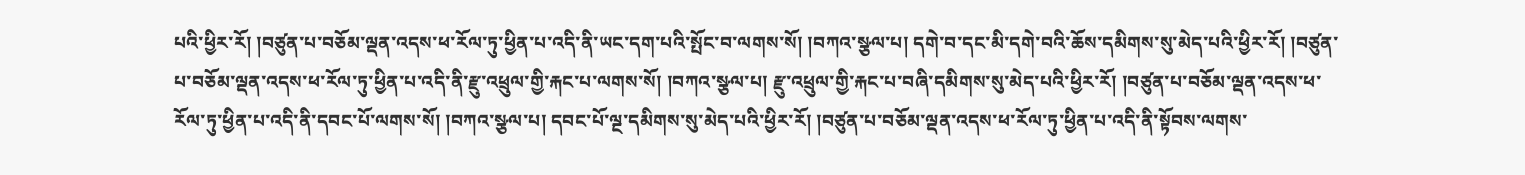པའི་ཕྱིར་རོ། །བཙུན་པ་བཅོམ་ལྡན་འདས་ཕ་རོལ་ཏུ་ཕྱིན་པ་འདི་ནི་ཡང་དག་པའི་སྤོང་བ་ལགས་སོ། །བཀའ་སྩལ་པ། དགེ་བ་དང་མི་དགེ་བའི་ཆོས་དམིགས་སུ་མེད་པའི་ཕྱིར་རོ། །བཙུན་པ་བཅོམ་ལྡན་འདས་ཕ་རོལ་ཏུ་ཕྱིན་པ་འདི་ནི་རྫུ་འཕྲུལ་གྱི་རྐང་པ་ལགས་སོ། །བཀའ་སྩལ་པ། རྫུ་འཕྲུལ་གྱི་རྐང་པ་བཞི་དམིགས་སུ་མེད་པའི་ཕྱིར་རོ། །བཙུན་པ་བཅོམ་ལྡན་འདས་ཕ་རོལ་ཏུ་ཕྱིན་པ་འདི་ནི་དབང་པོ་ལགས་སོ། །བཀའ་སྩལ་པ། དབང་པོ་ལྔ་དམིགས་སུ་མེད་པའི་ཕྱིར་རོ། །བཙུན་པ་བཅོམ་ལྡན་འདས་ཕ་རོལ་ཏུ་ཕྱིན་པ་འདི་ནི་སྟོབས་ལགས་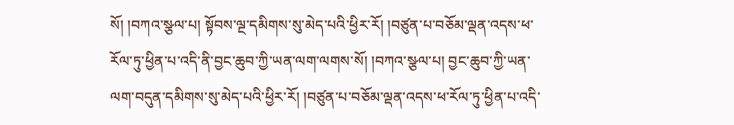སོ། །བཀའ་སྩལ་པ། སྟོབས་ལྔ་དམིགས་སུ་མེད་པའི་ཕྱིར་རོ། །བཙུན་པ་བཅོམ་ལྡན་འདས་ཕ་རོལ་ཏུ་ཕྱིན་པ་འདི་ནི་བྱང་ཆུབ་ཀྱི་ཡན་ལག་ལགས་སོ། །བཀའ་སྩལ་པ། བྱང་ཆུབ་ཀྱི་ཡན་ལག་བདུན་དམིགས་སུ་མེད་པའི་ཕྱིར་རོ། །བཙུན་པ་བཅོམ་ལྡན་འདས་ཕ་རོལ་ཏུ་ཕྱིན་པ་འདི་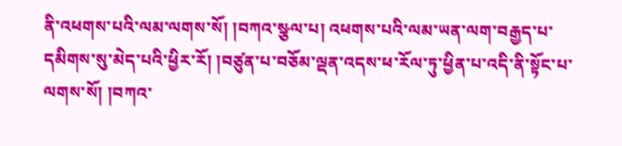ནི་འཕགས་པའི་ལམ་ལགས་སོ། །བཀའ་སྩལ་པ། འཕགས་པའི་ལམ་ཡན་ལག་བརྒྱད་པ་དམིགས་སུ་མེད་པའི་ཕྱིར་རོ། །བཙུན་པ་བཅོམ་ལྡན་འདས་ཕ་རོལ་ཏུ་ཕྱིན་པ་འདི་ནི་སྟོང་པ་ལགས་སོ། །བཀའ་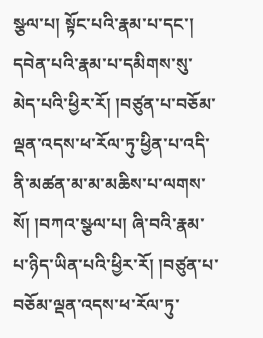སྩལ་པ། སྟོང་པའི་རྣམ་པ་དང་། དབེན་པའི་རྣམ་པ་དམིགས་སུ་མེད་པའི་ཕྱིར་རོ། །བཙུན་པ་བཅོམ་ལྡན་འདས་ཕ་རོལ་ཏུ་ཕྱིན་པ་འདི་ནི་མཚན་མ་མ་མཆིས་པ་ལགས་སོ། །བཀའ་སྩལ་པ། ཞི་བའི་རྣམ་པ་ཉིད་ཡིན་པའི་ཕྱིར་རོ། །བཙུན་པ་བཅོམ་ལྡན་འདས་ཕ་རོལ་ཏུ་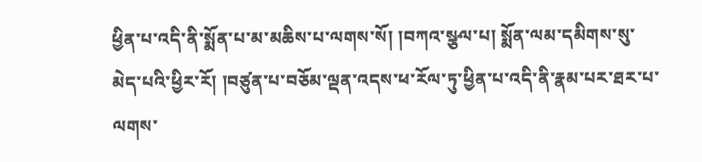ཕྱིན་པ་འདི་ནི་སྨོན་པ་མ་མཆིས་པ་ལགས་སོ། །བཀའ་སྩལ་པ། སྨོན་ལམ་དམིགས་སུ་མེད་པའི་ཕྱིར་རོ། །བཙུན་པ་བཅོམ་ལྡན་འདས་ཕ་རོལ་ཏུ་ཕྱིན་པ་འདི་ནི་རྣམ་པར་ཐར་པ་ལགས་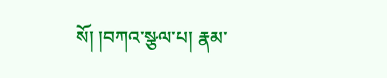སོ། །བཀའ་སྩལ་པ། རྣམ་